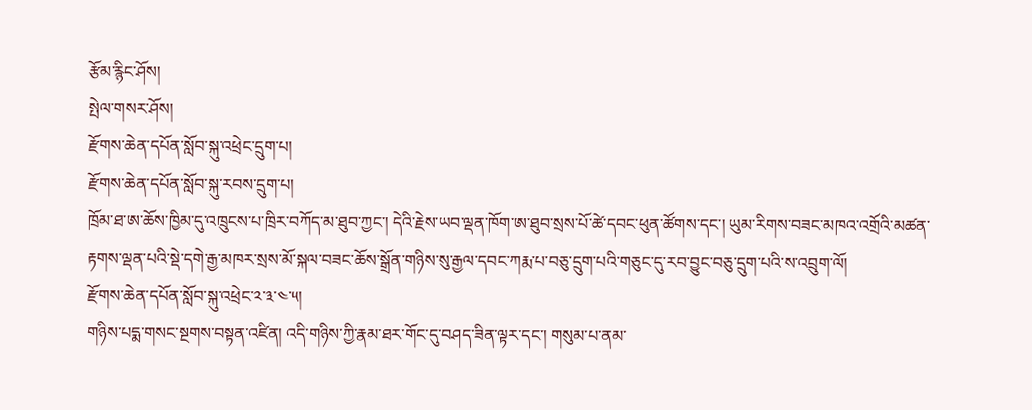རྩོམ་རྙིང་ཤོས།
སྤེལ་གསར་ཤོས།
རྫོགས་ཆེན་དཔོན་སློབ་སྐུ་འཕྲེང་དྲུག་པ།
རྫོགས་ཆེན་དཔོན་སློབ་སྐུ་རབས་དྲུག་པ།
ཁྲོམ་ཐ་ཨ་ཆོས་ཁྱིམ་དུ་འཁྲུངས་པ་ཁྲིར་བཀོད་མ་ཐུབ་ཀྱང་། དེའི་རྗེས་ཡབ་ལྡན་ཁོག་ཨ་ཐུབ་སྲས་པོ་ཚེ་དབང་ཕུན་ཚོགས་དང་། ཡུམ་རིགས་བཟང་མཁའ་འགྲོའི་མཚན་རྟགས་ལྡན་པའི་སྡེ་དགེ་རྒྱ་མཁར་སྲས་མོ་སྐལ་བཟང་ཆོས་སྒྲོན་གཉིས་སུ་རྒྱལ་དབང་ཀརྨ་པ་བཅུ་དྲུག་པའི་གཅུང་དུ་རབ་བྱུང་བཅུ་དྲུག་པའི་ས་འབྲུག་ལོ།
རྫོགས་ཆེན་དཔོན་སློབ་སྐུ་འཕྲེང་༢་༣་༤་༥།
གཉིས་པདྨ་གསང་སྔགས་བསྟན་འཛིན། འདི་གཉིས་ཀྱི་རྣམ་ཐར་གོང་དུ་བཤད་ཟིན་ལྟར་དང་། གསུམ་པ་ནམ་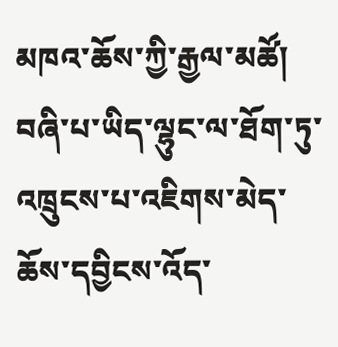མཁའ་ཆོས་ཀྱི་རྒྱལ་མཚོ། བཞི་པ་ཡིད་ལྷུང་ལ་ཐོག་ཏུ་འཁྲུངས་པ་འཇིགས་མེད་ཆོས་དབྱིངས་འོད་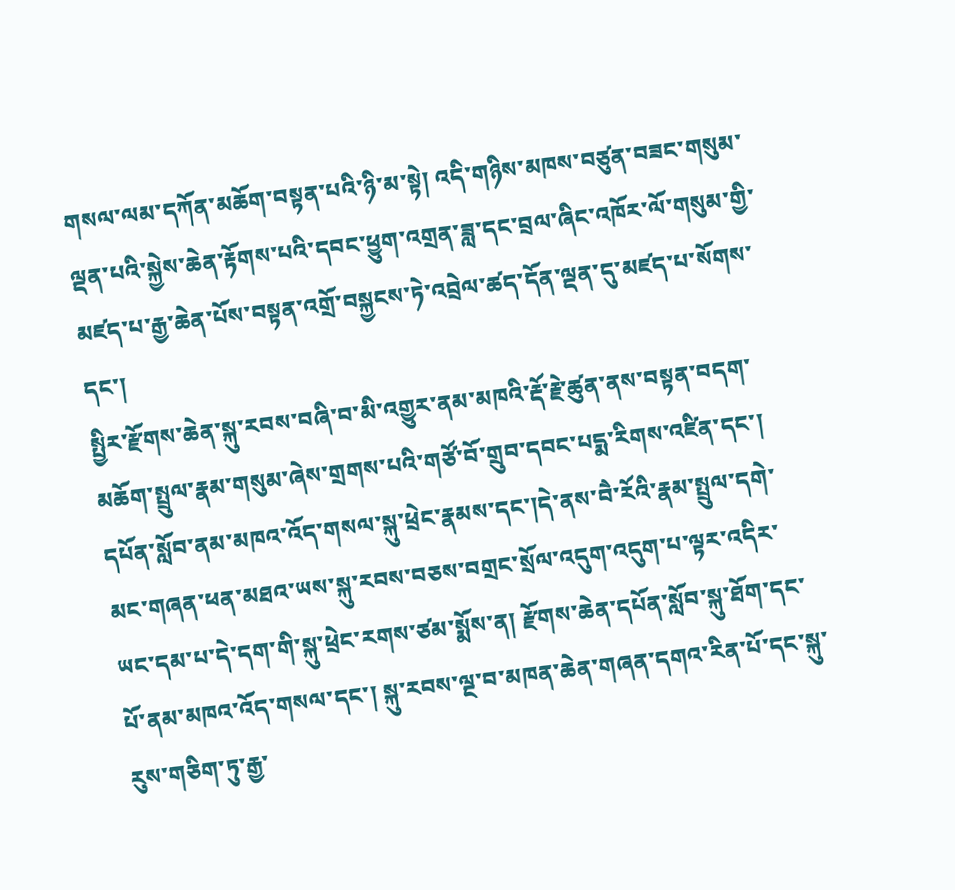གསལ་ལམ་དཀོན་མཆོག་བསྟན་པའི་ཉི་མ་སྟེ། འདི་གཉིས་མཁས་བཙུན་བཟང་གསུམ་ལྡན་པའི་སྐྱེས་ཆེན་རྟོགས་པའི་དབང་ཕྱུག་འགྲན་ཟླ་དང་བྲལ་ཞིང་འཁོར་ལོ་གསུམ་གྱི་མཛད་པ་རྒྱ་ཆེན་པོས་བསྟན་འགྲོ་བསྐྱངས་ཏེ་འབྲེལ་ཚད་དོན་ལྡན་དུ་མཛད་པ་སོགས་དང་།
སྤྱིར་རྫོགས་ཆེན་སྐུ་རབས་བཞི་བ་མི་འགྱུར་ནམ་མཁའི་རྡོ་རྗེ་ཚུན་ནས་བསྟན་བདག་མཆོག་སྤྲུལ་རྣམ་གསུམ་ཞེས་གྲགས་པའི་གཙོ་བོ་གྲུབ་དབང་པདྨ་རིགས་འཛིན་དང་། དཔོན་སློབ་ནམ་མཁའ་འོད་གསལ་སྐུ་ཕྲེང་རྣམས་དང་།དེ་ནས་བཻ་རོའི་རྣམ་སྤྲུལ་དགེ་མང་གཞན་ཕན་མཐའ་ཡས་སྐུ་རབས་བཅས་བགྲང་སྲོལ་འདུག་འདུག་པ་ལྟར་འདིར་ཡང་དམ་པ་དེ་དག་གི་སྐུ་ཕྲེང་རགས་ཙམ་སྨོས་ན། རྫོགས་ཆེན་དཔོན་སློབ་སྐུ་ཐོག་དང་པོ་ནམ་མཁའ་འོད་གསལ་དང་། སྐུ་རབས་ལྔ་བ་མཁན་ཆེན་གཞན་དགའ་རིན་པོ་དང་སྐུ་རུས་གཅིག་ཏུ་རྒྱ་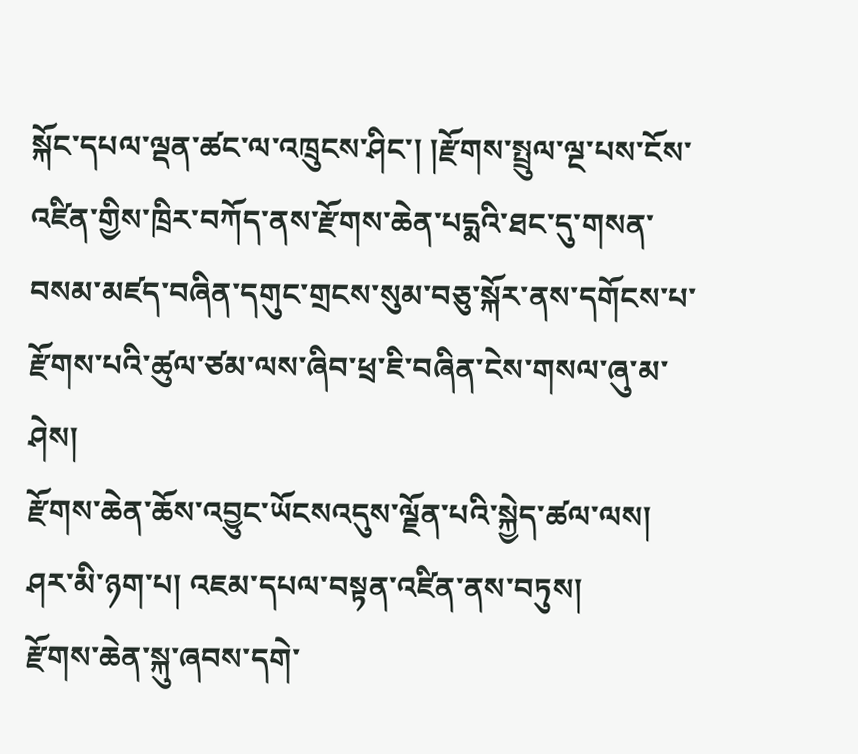སྐོང་དཔལ་ལྡན་ཚང་ལ་འཁྲུངས་ཤིང་། །རྫོགས་སྤྲུལ་ལྔ་པས་ངོས་འཛིན་གྱིས་ཁྲིར་བཀོད་ནས་རྫོགས་ཆེན་པདྨའི་ཐང་དུ་གསན་བསམ་མཛད་བཞིན་དགུང་གྲངས་སུམ་བཅུ་སྐོར་ནས་དགོངས་པ་རྫོགས་པའི་ཚུལ་ཙམ་ལས་ཞིབ་ཕྲ་ཇི་བཞིན་ངེས་གསལ་ཞུ་མ་ཤེས།
རྫོགས་ཆེན་ཆོས་འབྱུང་ཡོངསའདུས་ལྗོན་པའི་སྐྱེད་ཚལ་ལས།
ཤར་མི་ཉག་པ། འཇམ་དཔལ་བསྟན་འཛིན་ནས་བཏུས།
རྫོགས་ཆེན་སྐུ་ཞབས་དགེ་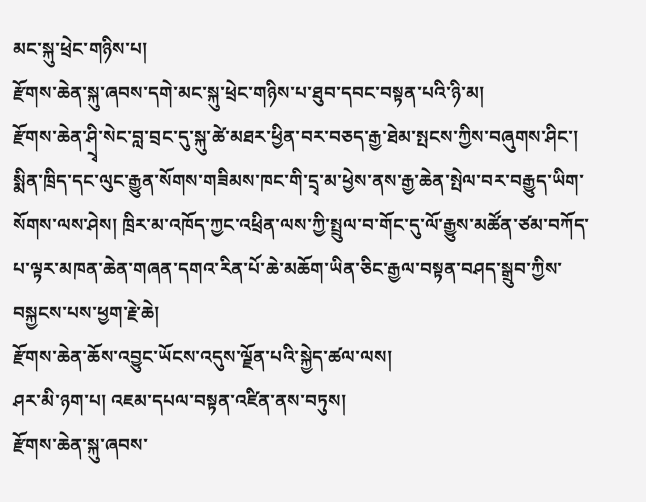མང་སྐུ་ཕྲེང་གཉིས་པ།
རྫོགས་ཆེན་སྐུ་ཞབས་དགེ་མང་སྐུ་ཕྲེང་གཉིས་པ་ཐུབ་དབང་བསྟན་པའི་ཉི་མ།
རྫོགས་ཆེན་ཤྲྭི་སེང་བླ་བྲང་དུ་སྐུ་ཚེ་མཐར་ཕྱིན་བར་བཅད་རྒྱ་ཐེམ་སྤངས་ཀྱིས་བཞུགས་ཤིང་། སྨིན་ཁྲིད་དང་ལུང་རྒྱུན་སོགས་གཟིམས་ཁང་གི་དྲྭ་མ་ཕྱེས་ནས་རྒྱ་ཆེན་སྤེལ་བར་བརྒྱུད་ཡིག་སོགས་ལས་ཤེས། ཁྲིར་མ་འཁོད་ཀྱང་འཕྲིན་ལས་ཀྱི་སྤྲུལ་བ་གོང་དུ་ལོ་རྒྱུས་མཚོན་ཙམ་བཀོད་པ་ལྟར་མཁན་ཆེན་གཞན་དགའ་རིན་པོ་ཆེ་མཆོག་ཡིན་ཅིང་རྒྱལ་བསྟན་བཤད་སྒྲུབ་ཀྱིས་བསྐྱངས་པས་ཕྱག་རྗེ་ཆེ།
རྫོགས་ཆེན་ཆོས་འབྱུང་ཡོངས་འདུས་ལྗོན་པའི་སྐྱེད་ཚལ་ལས།
ཤར་མི་ཉག་པ། འཇམ་དཔལ་བསྟན་འཛིན་ནས་བཏུས།
རྫོགས་ཆེན་སྐུ་ཞབས་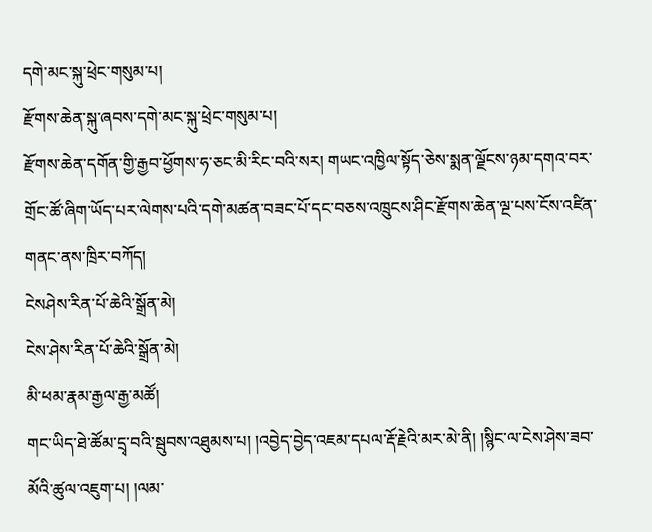དགེ་མང་སྐུ་ཕྲེང་གསུམ་པ།
རྫོགས་ཆེན་སྐུ་ཞབས་དགེ་མང་སྐུ་ཕྲེང་གསུམ་པ།
རྫོགས་ཆེན་དགོན་གྱི་རྒྱབ་ཕྱོགས་ཧ་ཅང་མི་རིང་བའི་སར། གཡང་འཁྱིལ་སྟོད་ཅེས་སྨན་ལྗོངས་ཉམ་དགའ་བར་གྲོང་ཚོ་ཞིག་ཡོད་པར་ལེགས་པའི་དགེ་མཚན་བཟང་པོ་དང་བཅས་འཁྲུངས་ཤིང་རྫོགས་ཆེན་ལྔ་པས་ངོས་འཛིན་གནང་ནས་ཁྲིར་བཀོད།
ངེསཤེས་རིན་པོ་ཆེའི་སྒྲོན་མེ།
ངེས་ཤེས་རིན་པོ་ཆེའི་སྒྲོན་མེ།
མི་ཕམ་རྣམ་རྒྱལ་རྒྱ་མཚོ།
གང་ཡིད་ཐེ་ཚོམ་དྲྭ་བའི་སྦུབས་འཐུམས་པ། །འབྱེད་བྱེད་འཇམ་དཔལ་རྡོ་རྗེའི་མར་མེ་ནི། །སྙིང་ལ་ངེས་ཤེས་ཟབ་མོའི་ཚུལ་འཇུག་པ། །ལམ་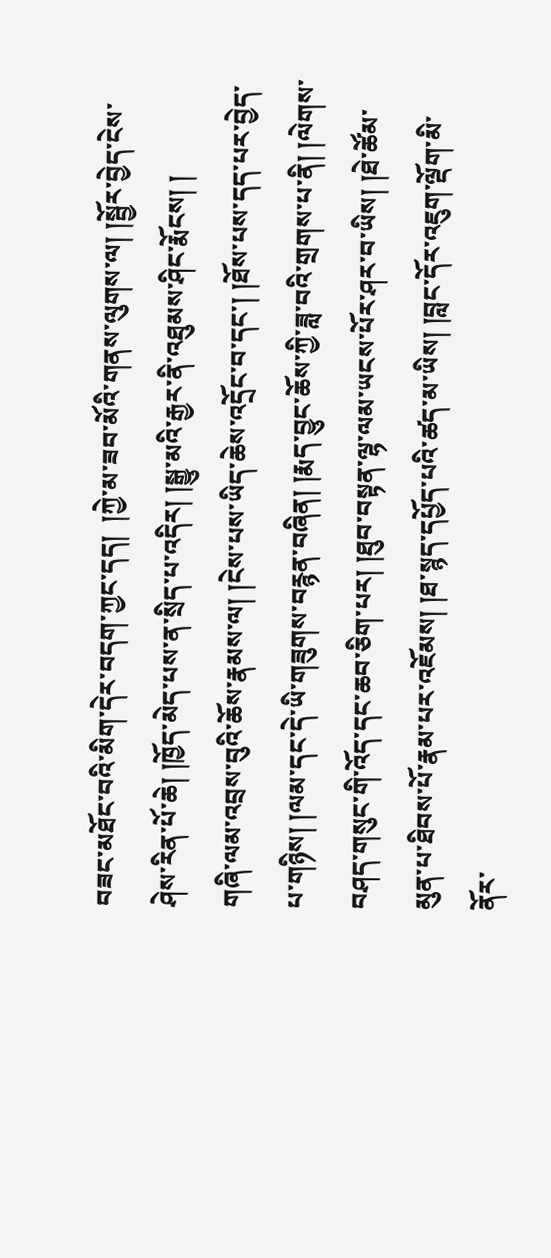བཟང་མཐོང་བའི་མིག་དེར་བདག་ཀྱང་དད།  །ཀྱེ་མ་ཟབ་མོའི་གནས་ལུགས་ལ། །སྦྱོར་བྱེད་ངེས་ཤེས་རིན་པོ་ཆེ། །ཁྱོད་མེད་པས་ན་སྲིད་པ་འདིར། །སྒྱུ་མའི་རྒྱར་ནི་འཐུམས་ཤིང་རྨོངས། །
གཞི་ལམ་འབྲས་བུའི་ཆོས་རྣམས་ལ། །ངེས་པས་ཡིད་ཆེས་འདྲོང་བ་དང་། །ཐོས་པས་དད་པར་བྱེད་པ་གཉིས། །ལམ་དང་དེ་ཡི་གཟུགས་བརྙན་བཞིན། །རྨད་བྱུང་ཆོས་ཀྱི་ཟླ་བའི་གྲགས་པ་ནི། །ལེགས་བཤད་གསུང་གི་འོད་དང་ཆབ་ཅིག་པར། །ཐུབ་བསྟན་ལྷ་ལམ་ཡངས་པོར་ཤར་བ་ཡིས། །ཐེ་ཚོམ་མུན་པ་ཐིབས་པོ་རྣམ་པར་འཇོམས། །ཐ་སྙད་དཔྱོད་པའི་ཚད་མ་ཡིས། །བླང་དོར་འཇུག་ལྡོག་མི་ནོར་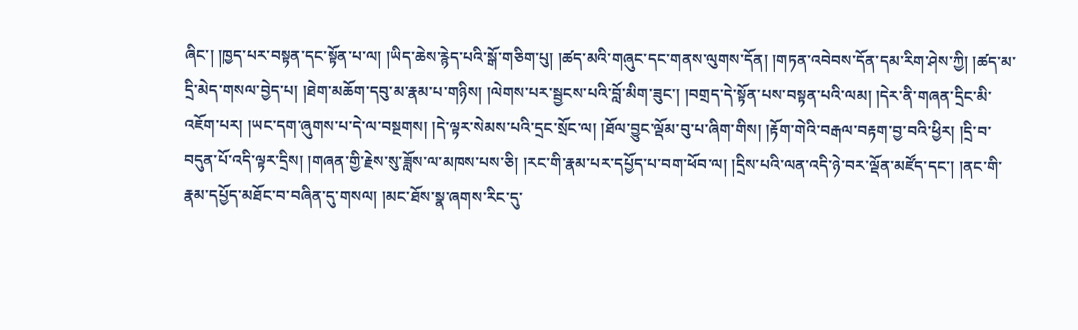ཞིང་། །ཁྱད་པར་བསྟན་དང་སྟོན་པ་ལ། །ཡིད་ཆེས་རྙེད་པའི་སྒོ་གཅིག་པུ། །ཚད་མའི་གཞུང་དང་གནས་ལུགས་དོན། །གཏན་འབེབས་དོན་དམ་རིག་ཤེས་ཀྱི། །ཚད་མ་དྲི་མེད་གསལ་བྱེད་པ། །ཐེག་མཆོག་དབུ་མ་རྣམ་པ་གཉིས། །ལེགས་པར་སྦྱངས་པའི་བློ་མིག་ཟུང་། །བགྲད་དེ་སྟོན་པས་བསྟན་པའི་ལམ། །དེར་ནི་གཞན་དྲིང་མི་འཇོག་པར། །ཡང་དག་ཞུགས་པ་དེ་ལ་བསྔགས། །དེ་ལྟར་སེམས་པའི་དྲང་སྲོང་ལ། །ཐོལ་བྱུང་ལྡོམ་བུ་པ་ཞིག་གིས། །རྟོག་གེའི་བརྒལ་བརྟག་བྱ་བའི་ཕྱིར། །དྲི་བ་བདུན་པོ་འདི་ལྟར་དྲིས། །གཞན་གྱི་རྗེས་སུ་ཟློས་ལ་མཁས་པས་ཅི། །རང་གི་རྣམ་པར་དཔྱོད་པ་བག་ཕོབ་ལ། །དྲིས་པའི་ལན་འདི་ཉེ་བར་ལྡོན་མཛོད་དང་། །ནང་གི་རྣམ་དཔྱོད་མཐོང་བ་བཞིན་དུ་གསལ། །མང་ཐོས་སྣ་ཞགས་རིང་དུ་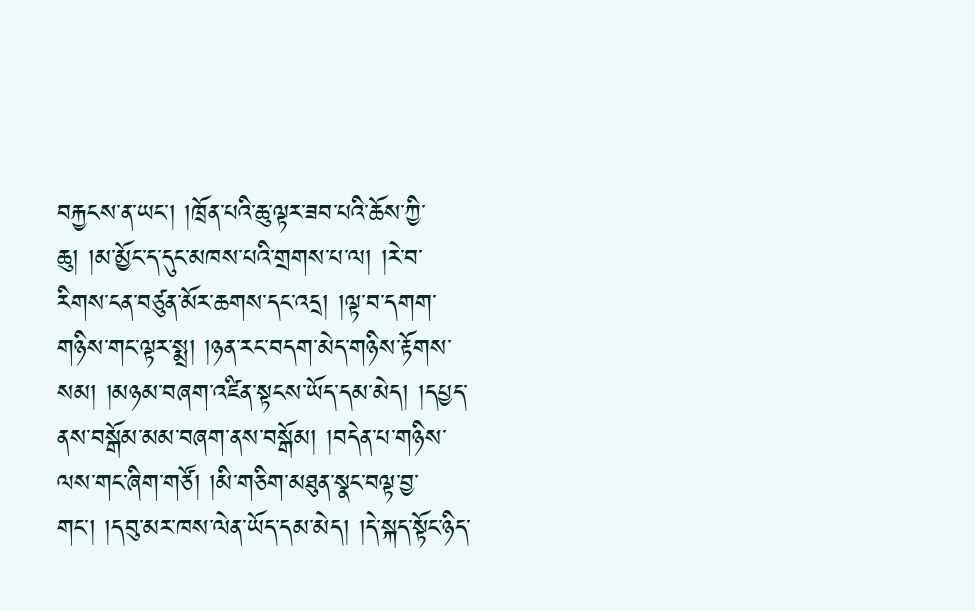བརྐྱངས་ན་ཡང་། །ཁྲོན་པའི་ཆུ་ལྟར་ཟབ་པའི་ཆོས་ཀྱི་ཆུ། །མ་མྱོང་ད་དུང་མཁས་པའི་གྲགས་པ་ལ། །རེ་བ་རིགས་ངན་བཙུན་མོར་ཆགས་དང་འདྲ། །ལྟ་བ་དགག་གཉིས་གང་ལྟར་སྨྲ། །ཉན་རང་བདག་མེད་གཉིས་རྟོགས་སམ། །མཉམ་བཞག་འཛིན་སྟངས་ཡོད་དམ་མེད། །དཔྱད་ནས་བསྒོམ་མམ་བཞག་ནས་བསྒོམ། །བདེན་པ་གཉིས་ལས་གང་ཞིག་གཙོ། །མི་གཅིག་མཐུན་སྣང་བལྟ་བྱ་གང་། །དབུ་མར་ཁས་ལེན་ཡོད་དམ་མེད། །དེ་སྐད་སྟོང་ཉིད་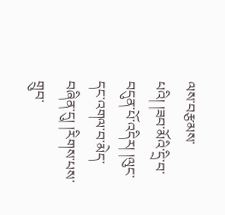ལས་བརྩམས་པའི། །ཟབ་མོའི་དྲི་བ་བདུན་པོ་འདིར། །ལུང་དང་འགལ་བ་མེད་བཞིན་དུ། །རིགས་པས་གྲུབ་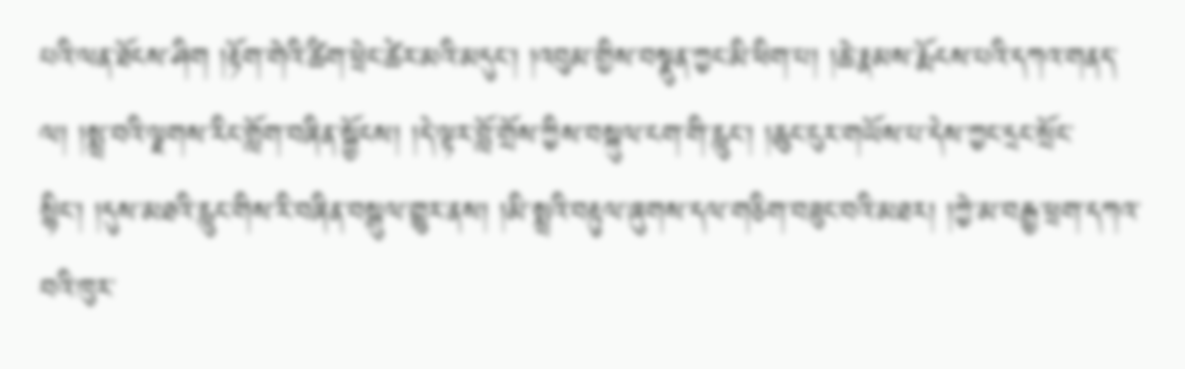པའི་ལན་ཐོངས་ཤིག །རྟོག་གེའི་ཚིག་ཕྲེང་ཚེར་མའི་མདུང་། །འབུམ་གྱིས་བསྣུན་ཀྱང་མི་ཕིག་པ། །ཆེ་རྣམས་རྨོངས་པའི་དཀའ་གནད་ལ། །སྨྲ་བའི་ལྗགས་རིང་གློག་བཞིན་སྐྱོངས། །དེ་ལྟར་བློ་གྲོས་ཀྱིས་བསྐུལ་ངག་གི་རླུང་། །ཆུང་ངུར་གཡོས་པ་དེས་ཀྱང་དྲང་སྲོང་སྙིང་། །དུས་མཐའི་རླུང་གིས་རི་བཞིན་བསྒུལ་གྱུར་ནས། །མི་སྨྲའི་བརྟུལ་ཞུགས་དལ་གཅིག་བཟུང་བའི་མཐར། །ཀྱེ་མ་བརྒྱ་ཕྲག་དཀའ་བའི་ཁུར་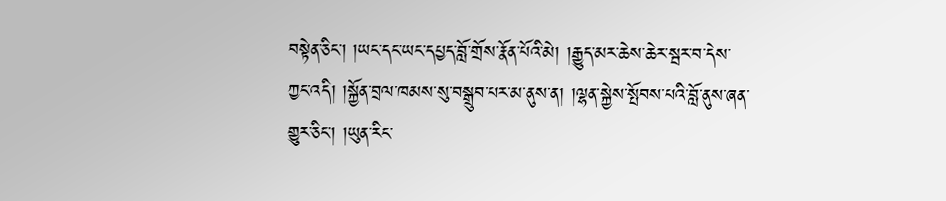བསྟེན་ཅིང་། །ཡང་དང་ཡང་དཔྱད་བློ་གྲོས་རྣོན་པོའི་མེ། །རྒྱུད་མར་ཆེས་ཆེར་སྦར་བ་དེས་ཀྱང་འདི། །སྐྱོན་བྲལ་ཁམས་སུ་བསྒྲུབ་པར་མ་ནུས་ན། །ལྷན་སྐྱེས་སྤོབས་པའི་བློ་ནུས་ཞན་གྱུར་ཅིང་། །ཡུན་རིང་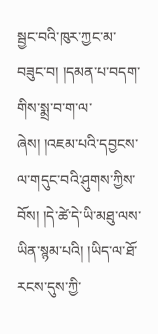སྦྱང་བའི་ཁུར་ཀྱང་མ་བཟུང་བ། །དམན་པ་བདག་གིས་སྨྲ་བ་ག་ལ་ཞེས། །འཇམ་པའི་དབྱངས་ལ་གདུང་བའི་ཤུགས་ཀྱིས་བོས། །དེ་ཚེ་དེ་ཡི་མཐུ་ལས་ཡིན་སྙམ་པའི། །ཡིད་ལ་ཐོ་རངས་དུས་ཀྱི་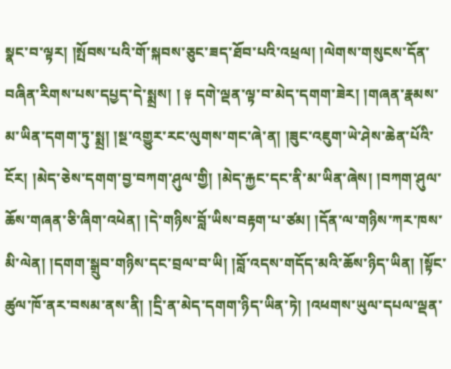སྣང་བ་ལྟར། །སྤོབས་པའི་གོ་སྐབས་ཅུང་ཟད་ཐོབ་པའི་འཕྲལ། །ལེགས་གསུངས་དོན་བཞིན་རིགས་པས་དཔྱད་དེ་སྨྲས། ། ༈ དགེ་ལྡན་ལྟ་བ་མེད་དགག་ཟེར། །གཞན་རྣམས་མ་ཡིན་དགག་ཏུ་སྨྲ། །སྔ་འགྱུར་རང་ལུགས་གང་ཞེ་ན། །ཟུང་འཇུག་ཡེ་ཤེས་ཆེན་པོའི་ངོར། །མེད་ཅེས་དགག་བྱ་བཀག་ཤུལ་གྱི། །མེད་རྐྱང་དང་ནི་མ་ཡིན་ཞེས། །བཀག་ཤུལ་ཆོས་གཞན་ཅི་ཞིག་འཕེན། །དེ་གཉིས་བློ་ཡིས་བརྟག་པ་ཙམ། །དོན་ལ་གཉིས་ཀར་ཁས་མི་ལེན། །དགག་སྒྲུབ་གཉིས་དང་བྲལ་བ་ཡི། །བློ་འདས་གདོད་མའི་ཆོས་ཉིད་ཡིན། །སྟོང་ཚུལ་ཁོ་ནར་བསམ་ནས་ནི། །དྲི་ན་མེད་དགག་ཉིད་ཡིན་ཏེ། །འཕགས་ཡུལ་དཔལ་ལྡན་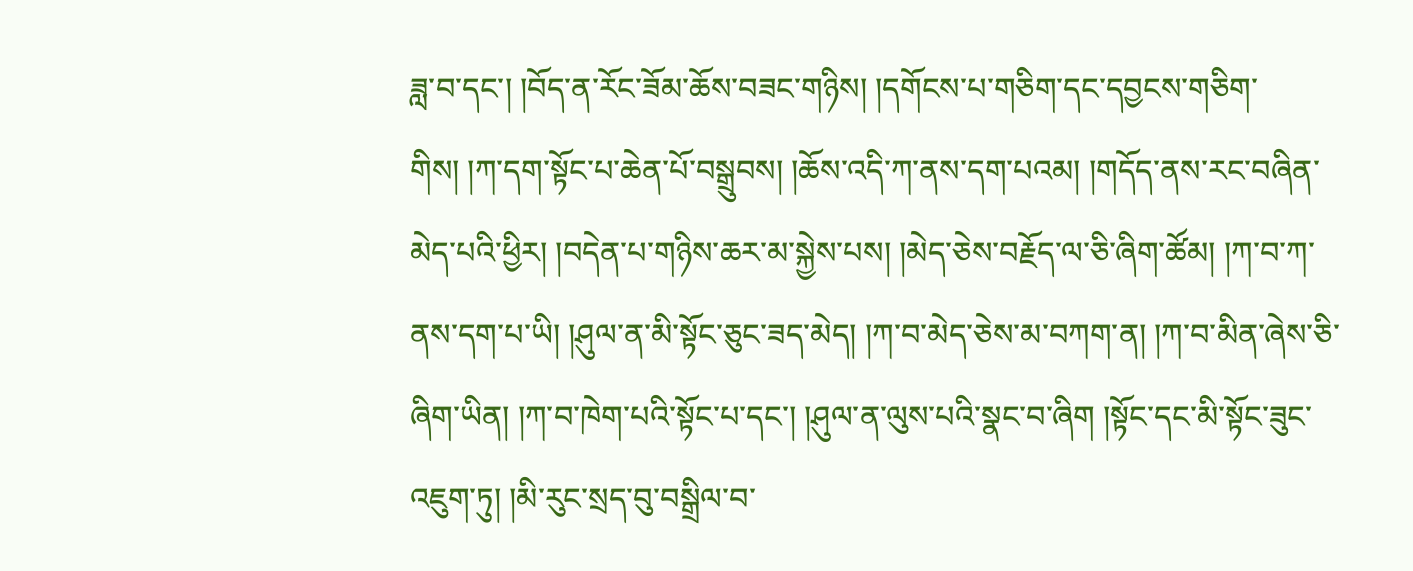ཟླ་བ་དང་། །བོད་ན་རོང་ཟོམ་ཆོས་བཟང་གཉིས། །དགོངས་པ་གཅིག་དང་དབྱངས་གཅིག་གིས། །ཀ་དག་སྟོང་པ་ཆེན་པོ་བསྒྲུབས། །ཆོས་འདི་ཀ་ནས་དག་པའམ། །གདོད་ནས་རང་བཞིན་མེད་པའི་ཕྱིར། །བདེན་པ་གཉིས་ཆར་མ་སྐྱེས་པས། །མེད་ཅེས་བརྗོད་ལ་ཅི་ཞིག་ཚོམ། །ཀ་བ་ཀ་ནས་དག་པ་ཡི། །ཤུལ་ན་མི་སྟོང་ཅུང་ཟད་མེད། །ཀ་བ་མེད་ཅེས་མ་བཀག་ན། །ཀ་བ་མིན་ཞེས་ཅི་ཞིག་ཡིན། །ཀ་བ་ཁེག་པའི་སྟོང་པ་དང་། །ཤུལ་ན་ལུས་པའི་སྣང་བ་ཞིག །སྟོང་དང་མི་སྟོང་ཟུང་འཇུག་ཏུ། །མི་རུང་སྲད་བུ་བསྒྲིལ་བ་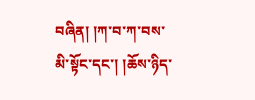བཞིན། །ཀ་བ་ཀ་བས་མི་སྟོང་དང་། །ཆོས་ཉིད་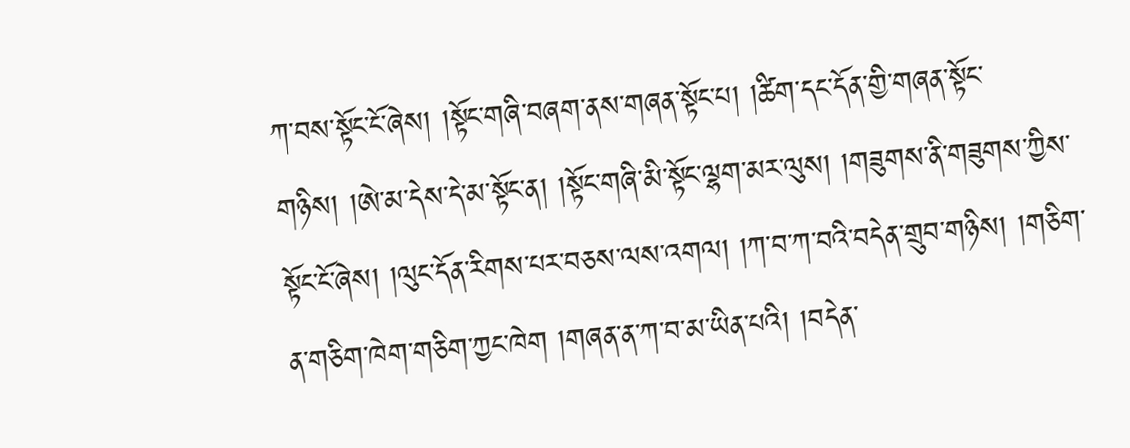ཀ་བས་སྟོང་ངོ་ཞེས། །སྟོང་གཞི་བཞག་ནས་གཞན་སྟོང་པ། །ཚིག་དང་དོན་གྱི་གཞན་སྟོང་གཉིས། །ཨེ་མ་དེས་དེ་མ་སྟོང་ན། །སྟོང་གཞི་མི་སྟོང་ལྷག་མར་ལུས། །གཟུགས་ནི་གཟུགས་ཀྱིས་སྟོང་ངོ་ཞེས། །ལུང་དོན་རིགས་པར་བཅས་ལས་འགལ། །ཀ་བ་ཀ་བའི་བདེན་གྲུབ་གཉིས། །གཅིག་ན་གཅིག་ཁེག་གཅིག་ཀྱང་ཁེག །གཞན་ན་ཀ་བ་མ་ཡིན་པའི། །བདེན་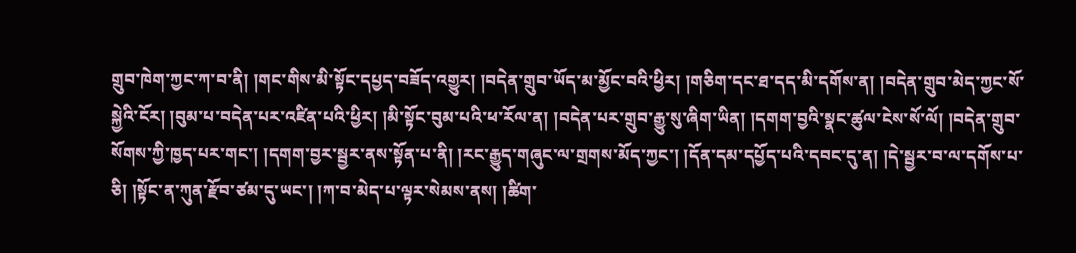གྲུབ་ཁེག་ཀྱང་ཀ་བ་ནི། །གང་གིས་མི་སྟོང་དཔྱད་བཟོད་འགྱུར། །བདེན་གྲུབ་ཡོད་མ་མྱོང་བའི་ཕྱིར། །གཅིག་དང་ཐ་དད་མི་དགོས་ན། །བདེན་གྲུབ་མེད་ཀྱང་སོ་སྐྱེའི་ངོར། །བུམ་པ་བདེན་པར་འཛིན་པའི་ཕྱིར། །མི་སྟོང་བུམ་པའི་ཕ་རོལ་ན། །བདེན་པར་གྲུབ་རྒྱུ་སུ་ཞིག་ཡིན། །དགག་བྱའི་སྣང་ཚུལ་ངེས་སོ་ལོ། །བདེན་གྲུབ་སོགས་ཀྱི་ཁྱད་པར་གང་། །དགག་བྱར་སྦྱར་ནས་སྟོན་པ་ནི། །རང་རྒྱུད་གཞུང་ལ་གྲགས་མོད་ཀྱང་། །དོན་དམ་དཔྱོད་པའི་དབང་དུ་ན། །དེ་སྦྱར་བ་ལ་དགོས་པ་ཅི། །སྟོང་ན་ཀུན་རྫོབ་ཙམ་དུ་ཡང་། །ཀ་བ་མེད་པ་ལྟར་སེམས་ནས། །ཚིག་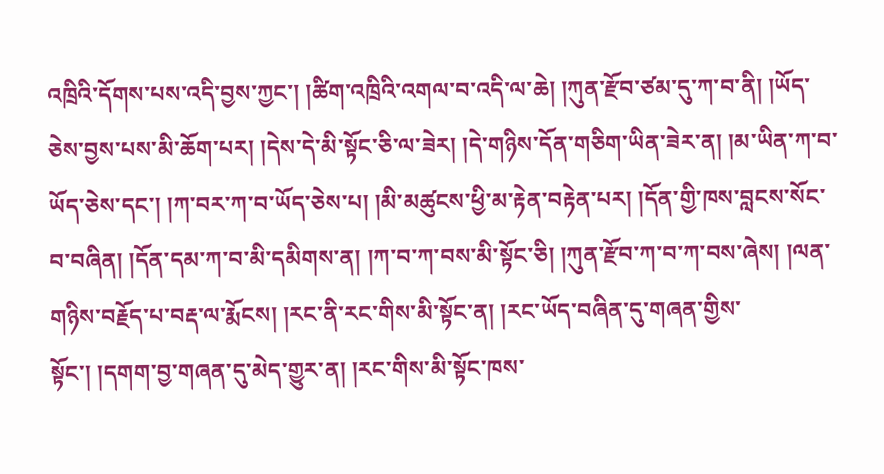འཁྲིའི་དོགས་པས་འདི་བྱས་ཀྱང་། །ཚིག་འཁྲིའི་འགལ་བ་འདི་ལ་ཆེ། །ཀུན་རྫོབ་ཙམ་དུ་ཀ་བ་ནི། །ཡོད་ཅེས་བྱས་པས་མི་ཆོག་པར། །དེས་དེ་མི་སྟོང་ཅི་ལ་ཟེར། །དེ་གཉིས་དོན་གཅིག་ཡིན་ཟེར་ན། །མ་ཡིན་ཀ་བ་ཡོད་ཅེས་དང་། །ཀ་བར་ཀ་བ་ཡོད་ཅེས་པ། །མི་མཚུངས་ཕྱི་མ་རྟེན་བརྟེན་པར། །དོན་གྱི་ཁས་བླངས་སོང་བ་བཞིན། །དོན་དམ་ཀ་བ་མི་དམིགས་ན། །ཀ་བ་ཀ་བས་མི་སྟོང་ཅི། །ཀུན་རྫོབ་ཀ་བ་ཀ་བས་ཞེས། །ལན་གཉིས་བརྗོད་པ་བརྡ་ལ་རྨོངས། །རང་ནི་རང་གིས་མི་སྟོང་ན། །རང་ཡོད་བཞིན་དུ་གཞན་གྱིས་སྟོང་། །དགག་བྱ་གཞན་དུ་མེད་གྱུར་ན། །རང་གིས་མི་སྟོང་ཁས་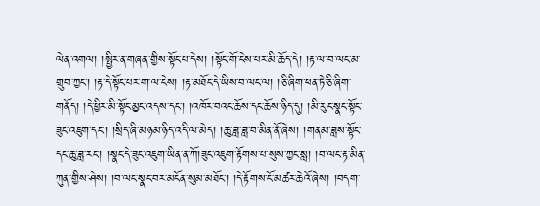ལེན་འགལ། །སྤྱིར་ན་གཞན་གྱིས་སྟོང་པ་དེས། །སྟོང་གོ་ངེས་པར་མི་ཆོད་དེ། །རྟ་ལ་བ་ལང་མ་གྲུབ་ཀྱང་། །རྟ་དེ་སྟོང་པར་ག་ལ་ངེས། །རྟ་མཐོང་དེ་ཡིས་བ་ལང་ལ། །ཅི་ཞིག་ཕན་ཏེ་ཅི་ཞིག་གནོད། །དེ་ཕྱིར་མི་སྟོང་མྱང་འདས་དང་། །འཁོར་བའང་ཆོས་དང་ཆོས་ཉིད་དུ། །མི་རུང་སྣང་སྟོང་ཟུང་འཇུག་དང་། །སྲིད་ཞི་མཉམ་ཉིད་འདི་ལ་མེད། །ཆུ་ཟླ་ཟླ་བ་མིན་ནོ་ཞེས། །གནམ་ཟླས་སྟོང་དང་ཆུ་ཟླ་རང་། །སྣང་དེ་ཟུང་འཇུག་ཡིན་ན་ཀོ།ཟུང་འཇུག་རྟོགས་པ་སུས་ཀྱང་སླ། །བ་ལང་རྟ་མིན་ཀུན་གྱིས་ཤེས། །བ་ལང་སྣང་བར་མངོན་སུམ་མཐོང་། །དེ་རྟོགས་ངོ་མཚར་ཆེའོ་ཞེས། །བདག་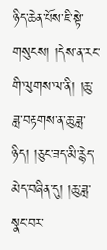ཉིད་ཆེན་པོས་ཇི་སྟེ་གསུངས། །དེས་ན་རང་གི་ལུགས་ལ་ནི། །ཆུ་ཟླ་བརྟགས་ན་ཆུ་ཟླ་ཉིད། །ཅུང་ཟད་མི་རྙེད་མེད་བཞིན་དུ། །ཆུ་ཟླ་སྣང་བར་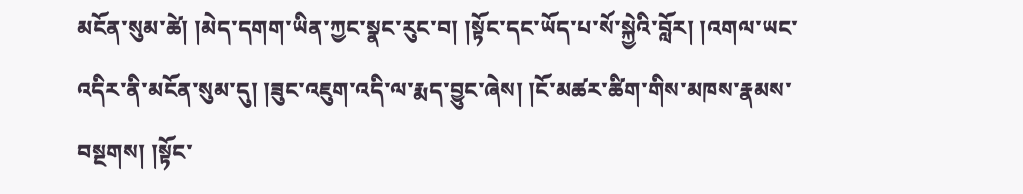མངོན་སུམ་ཚེ། །མེད་དགག་ཡིན་ཀྱང་སྣང་རུང་བ། །སྟོང་དང་ཡོད་པ་སོ་སྐྱེའི་བློར། །འགལ་ཡང་འདིར་ནི་མངོན་སུམ་དུ། །ཟུང་འཇུག་འདི་ལ་རྨད་བྱུང་ཞེས། །ངོ་མཚར་ཚིག་གིས་མཁས་རྣམས་བསྔགས། །སྟོང་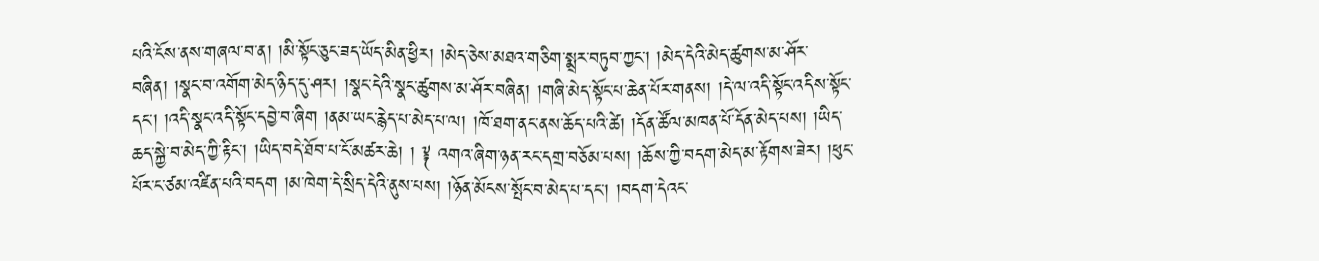པའི་ངོས་ནས་གཞལ་བ་ན། །མི་སྟོང་ཅུང་ཟད་ཡོད་མིན་ཕྱིར། །མེད་ཅེས་མཐའ་གཅིག་སྨྲར་བཏུབ་ཀྱང་། །མེད་དེའི་མེད་ཚུགས་མ་ཤོར་བཞིན། །སྣང་བ་འགོག་མེད་ཉིད་དུ་ཤར། །སྣང་དེའི་སྣང་ཚུགས་མ་ཤོར་བཞིན། །གཞི་མེད་སྟོང་པ་ཆེན་པོར་གནས། །དེ་ལ་འདི་སྟོང་འདིས་སྟོང་དང་། །འདི་སྣང་འདི་སྟོང་དབྱེ་བ་ཞིག །ནམ་ཡང་རྙེད་པ་མེད་པ་ལ། །ཁོ་ཐག་ནང་ནས་ཆོད་པའི་ཚེ། །དོན་ཚོལ་མཁན་པོ་དོན་མེད་པས། །ཡིད་ཆད་སྐྱེ་བ་མེད་ཀྱི་རྟིང་། །ཡིད་བདེ་ཐོབ་པ་ངོ་མཚར་ཆེ། ། ༈ འགའ་ཞིག་ཉན་རང་དགྲ་བཅོམ་པས། །ཆོས་ཀྱི་བདག་མེད་མ་རྟོགས་ཟེར། །ཕུང་པོར་ང་ཙམ་འཛིན་པའི་བདག །མ་ཁེག་དེ་སྲིད་དེའི་ནུས་པས། །ཉོན་མོངས་སྤོང་བ་མེད་པ་དང་། །བདག་དེའང་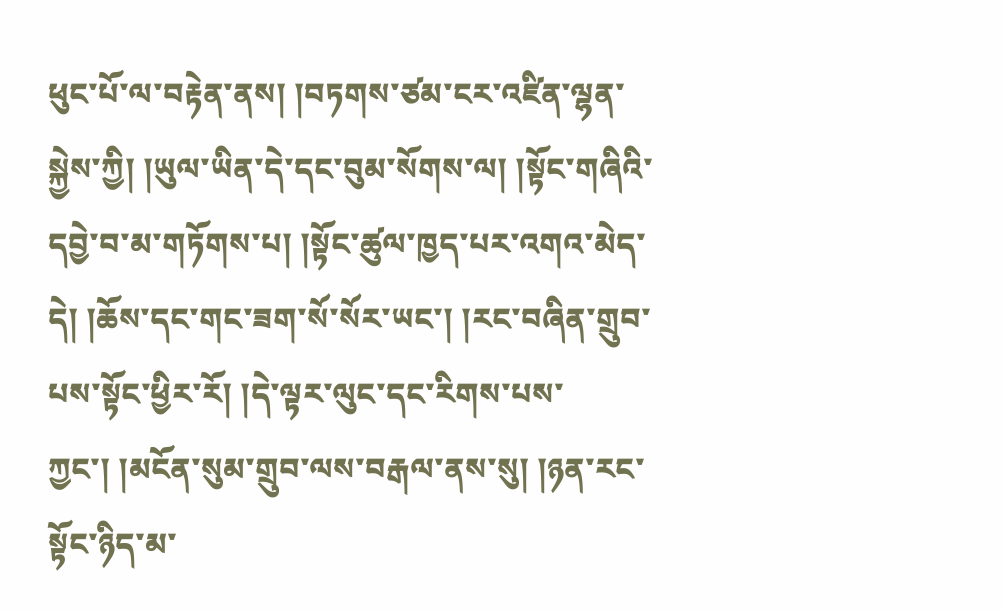ཕུང་པོ་ལ་བརྟེན་ནས། །བཏགས་ཙམ་ངར་འཛིན་ལྷན་སྐྱེས་ཀྱི། །ཡུལ་ཡིན་དེ་དང་བུམ་སོགས་ལ། །སྟོང་གཞིའི་དབྱེ་བ་མ་གཏོགས་པ། །སྟོང་ཚུལ་ཁྱད་པར་འགའ་མེད་དེ། །ཆོས་དང་གང་ཟག་སོ་སོར་ཡང་། །རང་བཞིན་གྲུབ་པས་སྟོང་ཕྱིར་རོ། །དེ་ལྟར་ལུང་དང་རིགས་པས་ཀྱང་། །མངོན་སུམ་གྲུབ་ལས་བརྒལ་ནས་སུ། །ཉན་རང་སྟོང་ཉིད་མ་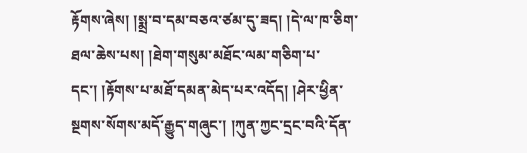རྟོགས་ཞེས། །སྨྲ་བ་དམ་བཅའ་ཙམ་དུ་ཟད། །དེ་ལ་ཁ་ཅིག་ཐལ་ཆེས་པས། །ཐེག་གསུམ་མཐོང་ལམ་གཅིག་པ་དང་། །རྟོགས་པ་མཐོ་དམན་མེད་པར་འདོད། །ཤེར་ཕྱིན་སྔགས་སོགས་མདོ་རྒྱུད་གཞུང་། །ཀུན་ཀྱང་དྲང་བའི་དོན་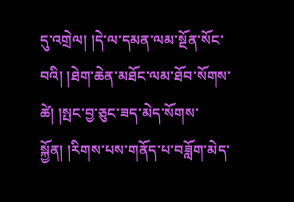དུ་འགྲེལ། །དེ་ལ་དམན་ལམ་སྔོན་སོང་བའི། །ཐེག་ཆེན་མཐོང་ལམ་ཐོབ་སོགས་ཚེ། །སྤང་བྱ་ཅུང་ཟད་མེད་སོགས་སྐྱོན། །རིགས་པས་གནོད་པ་བཟློག་མེད་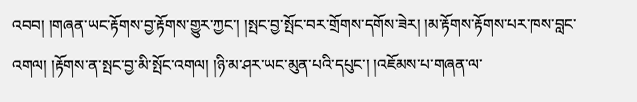འབབ། །གཞན་ཡང་རྟོགས་བྱ་རྟོགས་གྱུར་ཀྱང་། །སྤང་བྱ་སྤོང་བར་གྲོགས་དགོས་ཟེར། །མ་རྟོགས་རྟོགས་པར་ཁས་བླང་འགལ། །རྟོགས་ན་སྤང་བྱ་མི་སྤོང་འགལ། །ཉི་མ་ཤར་ཡང་མུན་པའི་དཔུང་། །འཇོམས་པ་གཞན་ལ་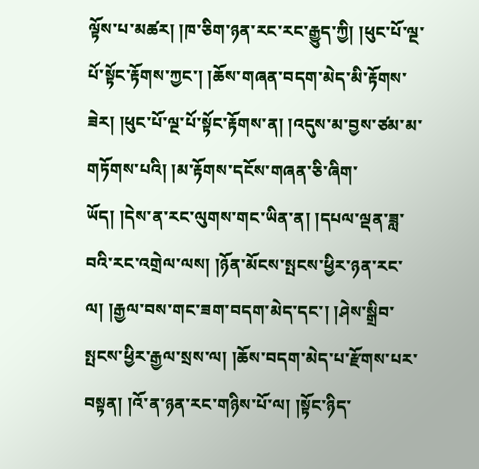ལྟོས་པ་མཚར། །ཁ་ཅིག་ཉན་རང་རང་རྒྱུད་ཀྱི། །ཕུང་པོ་ལྔ་པོ་སྟོང་རྟོགས་ཀྱང་། །ཆོས་གཞན་བདག་མེད་མི་རྟོགས་ཟེར། །ཕུང་པོ་ལྔ་པོ་སྟོང་རྟོགས་ན། །འདུས་མ་བྱས་ཙམ་མ་གཏོགས་པའི། །མ་རྟོགས་དངོས་གཞན་ཅི་ཞིག་ཡོད། །དེས་ན་རང་ལུགས་གང་ཡིན་ན། །དཔལ་ལྡན་ཟླ་བའི་རང་འགྲེལ་ལས། །ཉོན་མོངས་སྤངས་ཕྱིར་ཉན་རང་ལ། །རྒྱལ་བས་གང་ཟག་བདག་མེད་དང་། །ཤེས་སྒྲིབ་སྤངས་ཕྱིར་རྒྱལ་སྲས་ལ། །ཆོས་བདག་མེད་པ་རྫོགས་པར་བསྟན། །འོ་ན་ཉན་རང་གཉིས་པོ་ལ། །སྟོང་ཉིད་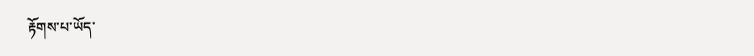རྟོགས་པ་ཡོད་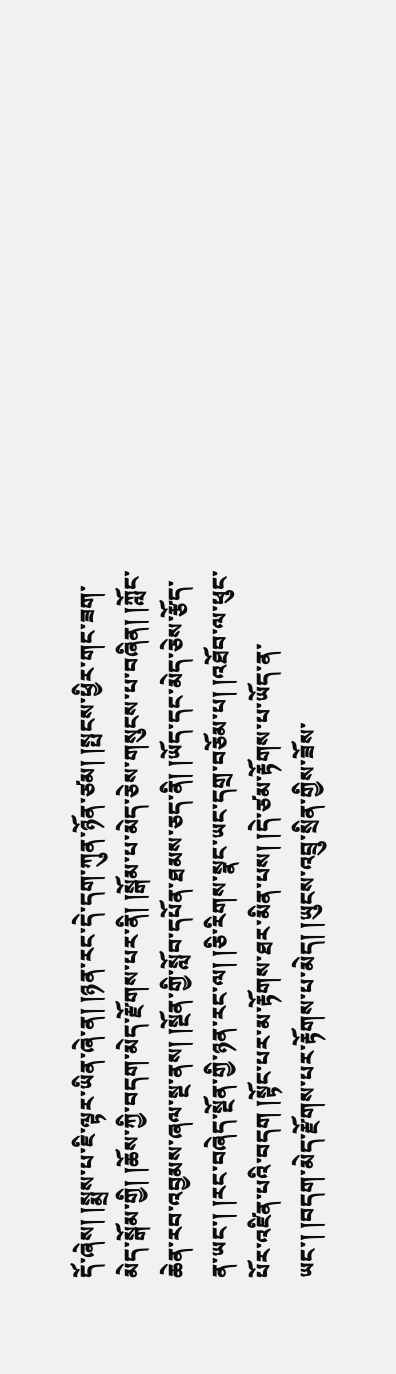དོ་ཞེས། །སྨྲས་པ་ཇི་ལྟར་ཡིན་ཞེ་ན། །ཉན་རང་དེ་དག་ཀུན་ཉོན་ཙམ། །སྤངས་ཕྱིར་གང་ཟག་མེད་སྒོམ་གྱི། །ཆོས་ཀྱི་བདག་མེད་རྫོགས་པར་ནི། །སྒོམ་པ་མེད་ཅེས་གསུངས་པ་བཞིན། །ཀློང་ཆེན་རབ་འབྱམས་ཞལ་སྔ་ནས། །སྔོན་གྱི་སློབ་དཔོན་ཐམས་ཅད་ནི། །ཡོད་དང་མེད་ཅེས་རྩོད་ན་ཡང་། །རང་བཞེད་སྔོན་གྱི་ཉན་རང་ལ། །ཅི་རིགས་སྣང་ཡང་དགྲ་བཅོམ་པ། །འཐོབ་ལ་ཕུང་པོར་འཛིན་པའི་བདག །སྟོང་པར་མ་རྟོགས་ཐར་མིན་པས། །དེ་ཙམ་རྟོགས་པ་ཡོད་ན་ཡང་། །བདག་མེད་རྫོགས་པར་རྟོགས་པ་མེད། །ཡུངས་འབྲུ་སྲིན་གྱིས་ཟོས་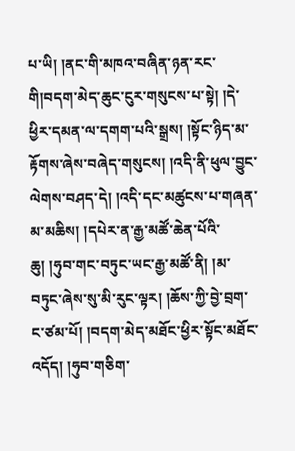པ་ཡི། །ནང་གི་མཁའ་བཞིན་ཉན་རང་གི།བདག་མེད་ཆུང་ངུར་གསུངས་པ་སྟེ། །དེ་ཕྱིར་དམན་ལ་དགག་པའི་སྒྲས། །སྟོང་ཉིད་མ་རྟོགས་ཞེས་བཞེད་གསུངས། །འདི་ནི་ཕུལ་བྱུང་ལེགས་བཤད་དེ། །འདི་དང་མཚུངས་པ་གཞན་མ་མཆིས། །དཔེར་ན་རྒྱ་མཚོ་ཆེན་པོའི་ཆུ། །ཧུབ་གང་བཏུང་ཡང་རྒྱ་མཚོ་ནི། །མ་བཏུང་ཞེས་སུ་མི་རུང་ལྟར། །ཆོས་ཀྱི་བྱེ་བྲག་ང་ཙམ་པོ། །བདག་མེད་མཐོང་ཕྱིར་སྟོང་མཐོང་འདོད། །ཧུབ་གཅིག་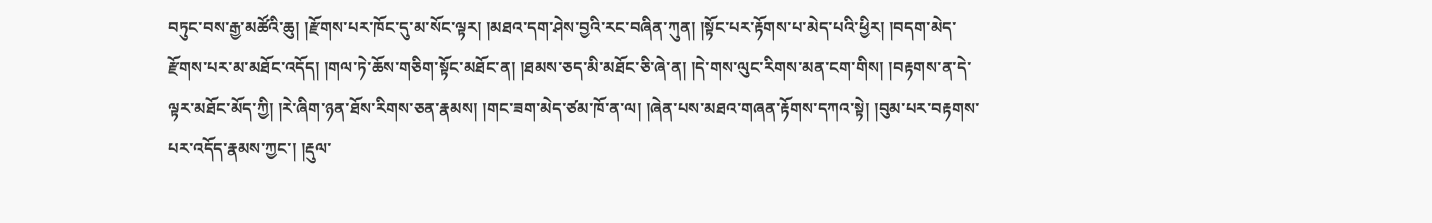བཏུང་བས་རྒྱ་མཚོའི་ཆུ། །རྫོགས་པར་ཁོང་དུ་མ་སོང་ལྟར། །མཐའ་དག་ཤེས་བྱའི་རང་བཞིན་ཀུན། །སྟོང་པར་རྟོགས་པ་མེད་པའི་ཕྱིར། །བདག་མེད་རྫོགས་པར་མ་མཐོང་འདོད། །གལ་ཏེ་ཆོས་གཅིག་སྟོང་མཐོང་ན། །ཐམས་ཅད་མི་མཐོང་ཅི་ཞེ་ན། །དེ་གས་ལུང་རིགས་མན་ངག་གིས། །བརྟགས་ན་དེ་ལྟར་མཐོང་མོད་ཀྱི། །རེ་ཞིག་ཉན་ཐོས་རིགས་ཅན་རྣམས། །གང་ཟག་མེད་ཙམ་ཁོ་ན་ལ། །ཞེན་པས་མཐའ་གཞན་རྟོགས་དཀའ་སྟེ། །བུམ་པར་བརྟགས་པར་འདོད་རྣམས་ཀྱང་། །རྡུལ་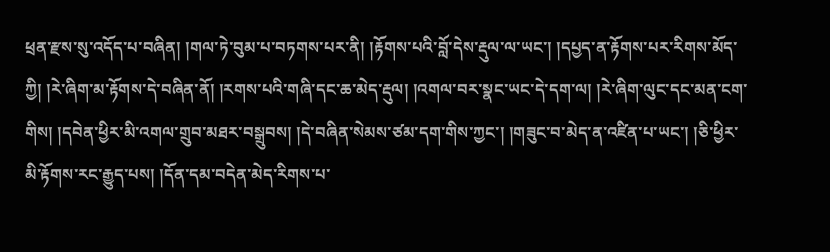ཕྲན་རྫས་སུ་འདོད་པ་བཞིན། །གལ་ཏེ་བུམ་པ་བཏགས་པར་ནི། །རྟོགས་པའི་བློ་དེས་རྡུལ་ལ་ཡང་། །དཔྱད་ན་རྟོགས་པར་རིགས་མོད་ཀྱི། །རེ་ཞིག་མ་རྟོགས་དེ་བཞིན་ནོ། །རགས་པའི་གཞི་དང་ཆ་མེད་རྡུལ། །འགལ་བར་སྣང་ཡང་དེ་དག་ལ། །རེ་ཞིག་ལུང་དང་མན་ངག་གིས། །དབེན་ཕྱིར་མི་འགལ་གྲུབ་མཐར་བསྒྲུབས། །དེ་བཞིན་སེམས་ཙམ་དག་གིས་ཀྱང་། །གཟུང་བ་མེད་ན་འཛིན་པ་ཡང་། །ཅི་ཕྱིར་མི་རྟོགས་རང་རྒྱུད་པས། །དོན་དམ་བདེན་མེད་རིགས་པ་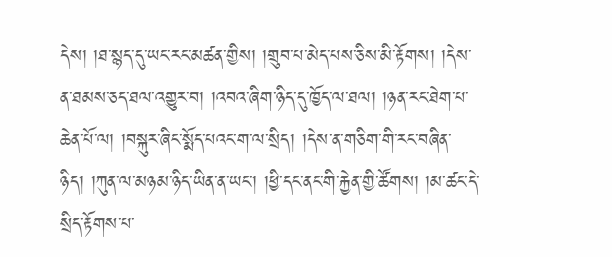དེས། །ཐ་སྙད་དུ་ཡང་རང་མཚན་གྱིས། །གྲུབ་པ་མེད་པས་ཅིས་མི་རྟོགས། །དེས་ན་ཐམས་ཅད་ཐལ་འགྱུར་བ། །འབའ་ཞིག་ཉིད་དུ་ཁྱོད་ལ་ཐལ། །ཉན་རང་ཐེག་པ་ཆེན་པོ་ལ། །བསྐུར་ཞིང་སྨོད་པའང་ག་ལ་སྲིད། །དེས་ན་གཅིག་གི་རང་བཞིན་ཉིད། །ཀུན་ལ་མཉམ་ཉིད་ཡིན་ན་ཡང་། །ཕྱི་དང་ནང་གི་རྐྱེན་གྱི་ཚོགས། །མ་ཚང་དེ་སྲིད་རྟོགས་པ་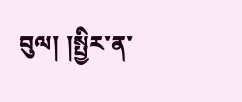བུལ། །སྤྱིར་ན་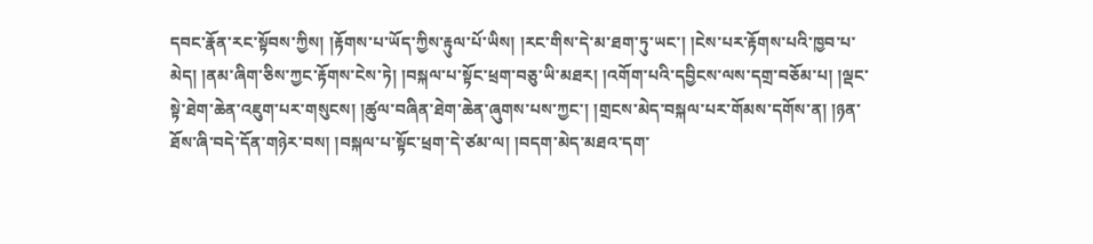དབང་རྣོན་རང་སྟོབས་ཀྱིས། །རྟོགས་པ་ཡོད་ཀྱིས་རྟུལ་པོ་ཡིས། །རང་གིས་དེ་མ་ཐག་ཏུ་ཡང་། །ངེས་པར་རྟོགས་པའི་ཁྱབ་པ་མེད། །ནམ་ཞིག་ཅིས་ཀྱང་རྟོགས་ངེས་ཏེ། །བསྐལ་པ་སྟོང་ཕྲག་བཅུ་ཡི་མཐར། །འགོག་པའི་དབྱིངས་ལས་དགྲ་བཅོམ་པ། །ལྡང་སྟེ་ཐེག་ཆེན་འཇུག་པར་གསུངས། །ཚུལ་བཞིན་ཐེག་ཆེན་ཞུགས་པས་ཀྱང་། །གྲངས་མེད་བསྐལ་པར་གོམས་དགོས་ན། །ཉན་ཐོས་ཞི་བདེ་དོན་གཉེར་བས། །བསྐལ་པ་སྟོང་ཕྲག་དེ་ཙམ་ལ། །བདག་མེད་མཐའ་དག་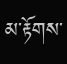མ་རྟོགས་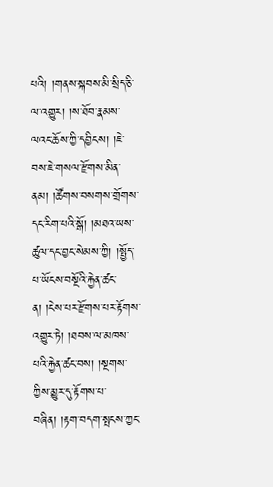པའི། །གནས་སྐབས་མི་སྲིད་ཅི་ལ་འགྱུར། །ས་ཐོབ་རྣམས་ལའང་ཆོས་ཀྱི་དབྱིངས། །ཇེ་བས་ཇེ་གསལ་རྫོགས་མིན་ནམ། །ཚོགས་བསགས་གྲོགས་དང་རིག་པའི་སྒོ། །མཐའ་ཡས་ཚུལ་དང་བྱང་སེམས་ཀྱི། །སྤྱོད་པ་ཡོངས་བསྔོའི་རྐྱེན་ཚང་ན། །ངེས་པར་རྫོགས་པར་རྟོགས་འགྱུར་ཏེ། །ཐབས་ལ་མཁས་པའི་རྐྱེན་ཚང་བས། །སྔགས་ཀྱིས་མྱུར་དུ་རྟོགས་པ་བཞིན། །རྟག་བདག་སྤངས་ཀྱང་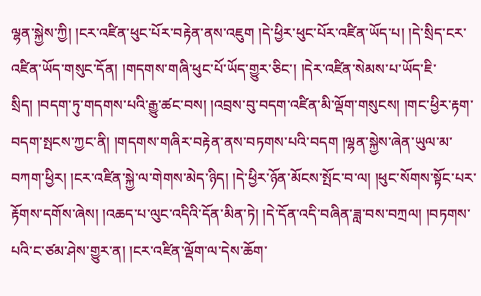ལྷན་སྐྱེས་ཀྱི། །ངར་འཛིན་ཕུང་པོར་བརྟེན་ནས་འཇུག །དེ་ཕྱིར་ཕུང་པོར་འཛིན་ཡོད་པ། །དེ་སྲིད་ངར་འཛིན་ཡོད་གསུང་དོན། །གདགས་གཞི་ཕུང་པོ་ཡོད་གྱུར་ཅིང་། །དེར་འཛིན་སེམས་པ་ཡོད་ཇི་སྲིད། །བདག་ཏུ་གདགས་པའི་རྒྱུ་ཚང་བས། །འབྲས་བུ་བདག་འཛིན་མི་ལྡོག་གསུངས། །གང་ཕྱིར་རྟག་བདག་སྤངས་ཀྱང་ནི། །གདགས་གཞིར་བརྟེན་ནས་བཏགས་པའི་བདག །ལྷན་སྐྱེས་ཞེན་ཡུལ་མ་བཀག་ཕྱིར། །ངར་འཛིན་སྐྱེ་ལ་གེགས་མེད་ཉིད། །དེ་ཕྱིར་ཉོན་མོངས་སྤོང་བ་ལ། །ཕུང་སོགས་སྟོང་པར་རྟོགས་དགོས་ཞེས། །འཆད་པ་ལུང་འདིའི་དོན་མིན་ཏེ། །དེ་དོན་འདི་བཞིན་ཟླ་བས་བཀྲལ། །བཏགས་པའི་ང་ཙམ་ཤེས་གྱུར་ན། །ངར་འཛིན་ལྡོག་ལ་དེས་ཆོག་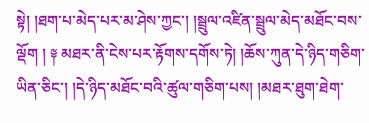སྟེ། །ཐག་པ་མེད་པར་མ་ཤེས་ཀྱང་། །སྦྲུལ་འཛིན་སྦྲུལ་མེད་མཐོང་བས་ལྡོག ། ༈ མཐར་ནི་ངེས་པར་རྟོགས་དགོས་ཏེ། །ཆོས་ཀུན་དེ་ཉིད་གཅིག་ཡིན་ཅིང་། །དེ་ཉིད་མཐོང་བའི་ཚུལ་གཅིག་པས། །མཐར་ཐུག་ཐེག་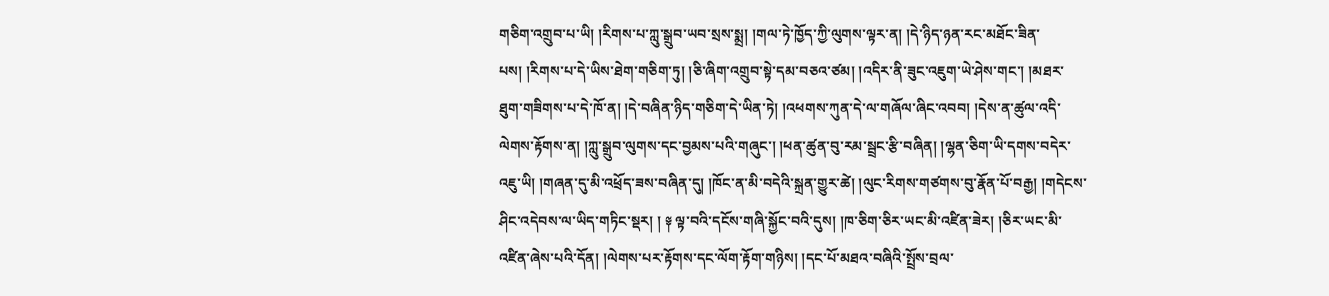གཅིག་འགྲུབ་པ་ཡི། །རིགས་པ་ཀླུ་སྒྲུབ་ཡབ་སྲས་སྨྲ། །གལ་ཏེ་ཁྱོད་ཀྱི་ལུགས་ལྟར་ན། །དེ་ཉིད་ཉན་རང་མཐོང་ཟིན་པས། །རིགས་པ་དེ་ཡིས་ཐེག་གཅིག་ཏུ། །ཅི་ཞིག་འགྲུབ་སྟེ་དམ་བཅའ་ཙམ། །འདིར་ནི་ཟུང་འཇུག་ཡེ་ཤེས་གང་། །མཐར་ཐུག་གཟིགས་པ་དེ་ཁོ་ན། །དེ་བཞིན་ཉིད་གཅིག་དེ་ཡིན་ཏེ། །འཕགས་ཀུན་དེ་ལ་གཞོལ་ཞིང་འབབ། །དེས་ན་ཚུལ་འདི་ལེགས་རྟོགས་ན། །ཀླུ་སྒྲུབ་ལུགས་དང་བྱམས་པའི་གཞུང་། །ཕན་ཚུན་བུ་རམ་སྦྲང་རྩི་བཞིན། །ལྷན་ཅིག་ཡི་དགས་བདེར་འཇུ་ཡི། །གཞན་དུ་མི་འཕྲོད་ཟས་བཞིན་དུ། །ཁོང་ན་མི་བདེའི་སྐྲན་གྱུར་ཚེ། །ལུང་རིགས་གཙགས་བུ་རྣོན་པོ་བརྒྱ། །གདེངས་ཤིང་འདེབས་ལ་ཡིད་གཏིང་སྡར། ། ༈ ལྟ་བའི་དངོས་གཞི་སྐྱོང་བའི་དུས། །ཁ་ཅིག་ཅིར་ཡང་མི་འཛིན་ཟེར། །ཅིར་ཡང་མི་འཛིན་ཞེས་པའི་དོན། །ལེགས་པར་རྟོགས་དང་ལོག་རྟོག་གཉིས། །དང་པོ་མཐའ་བཞིའི་སྤྲོས་བྲལ་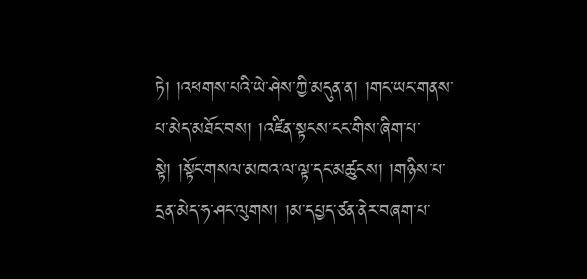ཏེ། །འཕགས་པའི་ཡེ་ཤེས་ཀྱི་མདུན་ན། །གང་ཡང་གནས་པ་མེད་མཐོང་བས། །འཛིན་སྟངས་ངང་གིས་ཞིག་པ་སྟེ། །སྟོང་གསལ་མཁའ་ལ་ལྟ་དང་མཚུངས། །གཉིས་པ་དྲན་མེད་ཧ་ཤང་ལུགས། །མ་དཔྱད་ཙན་ནེར་བཞག་པ་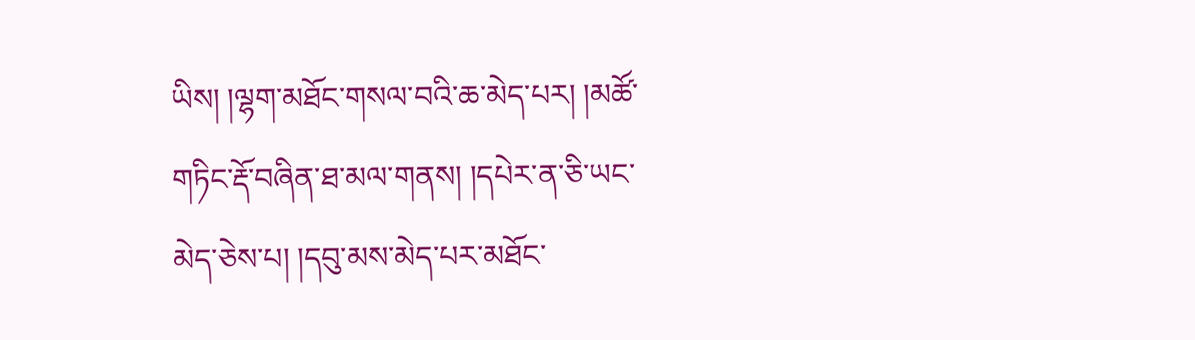ཡིས། །ལྷག་མཐོང་གསལ་བའི་ཆ་མེད་པར། །མཚོ་གཏིང་རྡོ་བཞིན་ཐ་མལ་གནས། །དཔེར་ན་ཅི་ཡང་མེད་ཅེས་པ། །དབུ་མས་མེད་པར་མཐོང་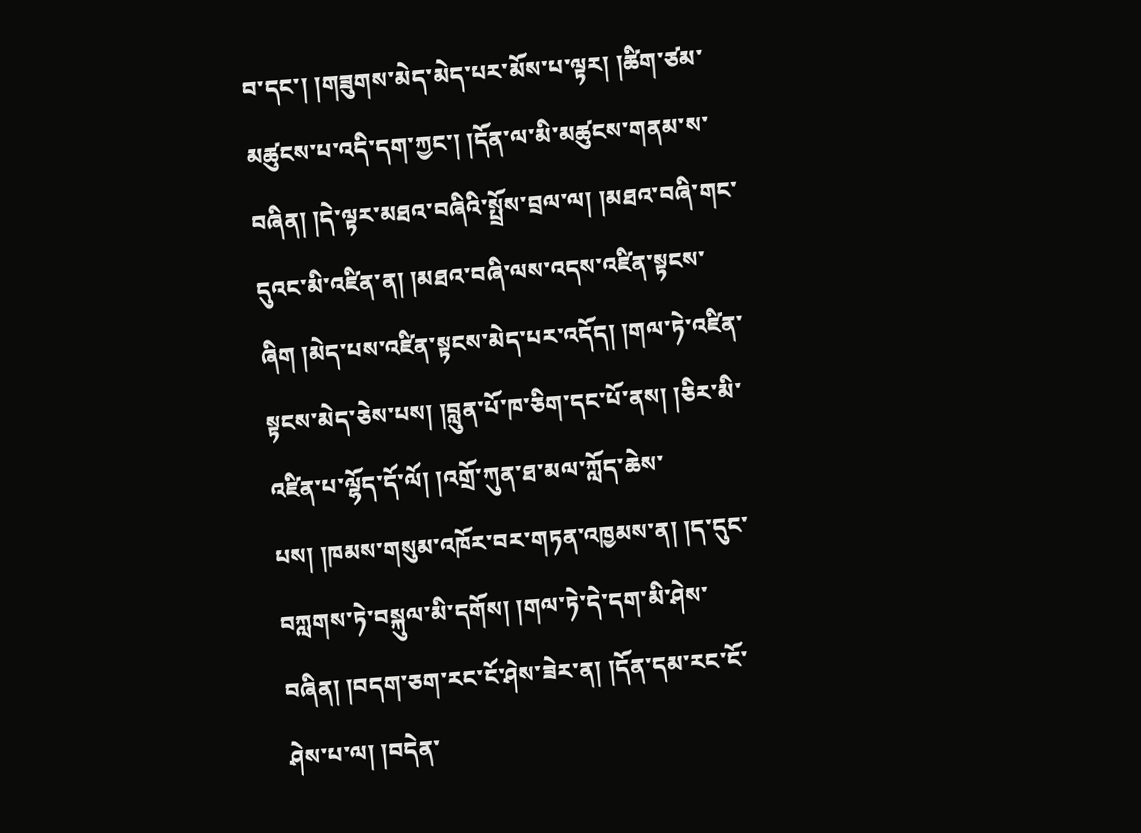བ་དང་། །གཟུགས་མེད་མེད་པར་མོས་པ་ལྟར། །ཚིག་ཙམ་མཚུངས་པ་འདི་དག་ཀྱང་། །དོན་ལ་མི་མཚུངས་གནམ་ས་བཞིན། །དེ་ལྟར་མཐའ་བཞིའི་སྤྲོས་བྲལ་ལ། །མཐའ་བཞི་གང་དུའང་མི་འཛིན་ན། །མཐའ་བཞི་ལས་འདས་འཛིན་སྟངས་ཞིག །མེད་པས་འཛིན་སྟངས་མེད་པར་འདོད། །གལ་ཏེ་འཛིན་སྟངས་མེད་ཅེས་པས། །བླུན་པོ་ཁ་ཅིག་དང་པོ་ནས། །ཅིར་མི་འཛིན་པ་ལྷོད་དོ་ལོ། །འགྲོ་ཀུན་ཐ་མལ་ཀློད་ཆེས་པས། །ཁམས་གསུམ་འཁོར་བར་གཏན་འཁྱམས་ན། །ད་དུང་བཀླགས་ཏེ་བསྐུལ་མི་དགོས། །གལ་ཏེ་དེ་དག་མི་ཤེས་བཞིན། །བདག་ཅག་རང་ངོ་ཤེས་ཟེར་ན། །དོན་དམ་རང་ངོ་ཤེས་པ་ལ། །བདེན་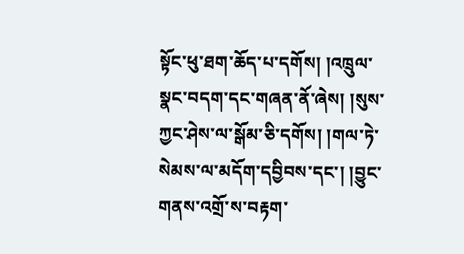སྟོང་ཕུ་ཐག་ཆོད་པ་དགོས། །འཁྲུལ་སྣང་བདག་དང་གཞན་ནོ་ཞེས། །སུས་ཀྱང་ཤེས་ལ་སྒོམ་ཅི་དགོས། །གལ་ཏེ་སེམས་ལ་མདོག་དབྱིབས་དང་། །བྱུང་གནས་འགྲོ་ས་བརྟག་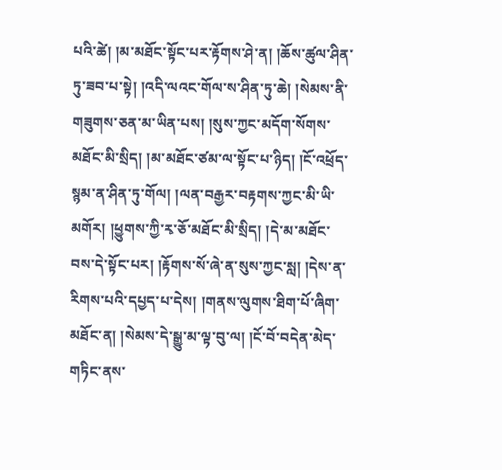པའི་ཚེ། །མ་མཐོང་སྟོང་པར་རྟོགས་ཤེ་ན། །ཆོས་ཚུལ་ཤིན་ཏུ་ཟབ་པ་སྟེ། །འདི་ལའང་གོལ་ས་ཤིན་ཏུ་ཆེ། །སེམས་ནི་གཟུགས་ཅན་མ་ཡིན་པས། །སུས་ཀྱང་མདོག་སོགས་མཐོང་མི་སྲིད། །མ་མཐོང་ཙམ་ལ་སྟོང་པ་ཉིད། །ངོ་འཕྲོད་སྙམ་ན་ཤིན་ཏུ་གོལ། །ལན་བརྒྱར་བརྟགས་ཀྱང་མི་ཡི་མགོར། །ཕྱུགས་ཀྱི་རྭ་ཅོ་མཐོང་མི་སྲིད། །དེ་མ་མཐོང་བས་དེ་སྟོང་པར། །རྟོགས་སོ་ཞེ་ན་སུས་ཀྱང་སླ། །དེས་ན་རིགས་པའི་དཔྱད་པ་དེས། །གནས་ལུགས་ཐིག་པོ་ཞིག་མཐོང་ན། །སེམས་དེ་སྒྱུ་མ་ལྟ་བུ་ལ། །ངོ་བོ་བདེན་མེད་གཏིང་ནས་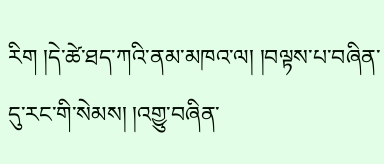རིག །དེ་ཚེ་ཐད་ཀའི་ནམ་མཁའ་ལ། །བལྟས་པ་བཞིན་དུ་རང་གི་སེམས། །འགྱུ་བཞིན་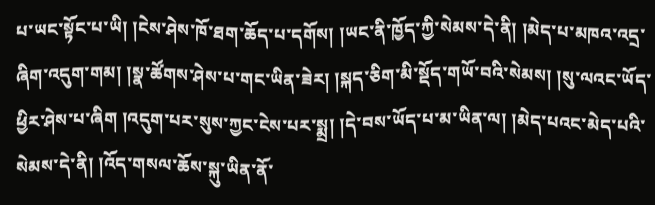པ་ཡང་སྟོང་པ་ཡི། །ངེས་ཤེས་ཁོ་ཐག་ཆོད་པ་དགོས། །ཡང་ནི་ཁྱོད་ཀྱི་སེམས་དེ་ནི། །མེད་པ་མཁའ་འདྲ་ཞིག་འདུག་གམ། །སྣ་ཚོགས་ཤེས་པ་གང་ཡིན་ཟེར། །སྐད་ཅིག་མི་སྡོད་གཡོ་བའི་སེམས། །སུ་ལའང་ཡོད་ཕྱིར་ཤེས་པ་ཞིག །འདུག་པར་སུས་ཀྱང་ངེས་པར་སྨྲ། །དེ་བས་ཡོད་པ་མ་ཡིན་ལ། །མེད་པའང་མེད་པའི་སེམས་དེ་ནི། །འོད་གསལ་ཆོས་སྐུ་ཡིན་ནོ་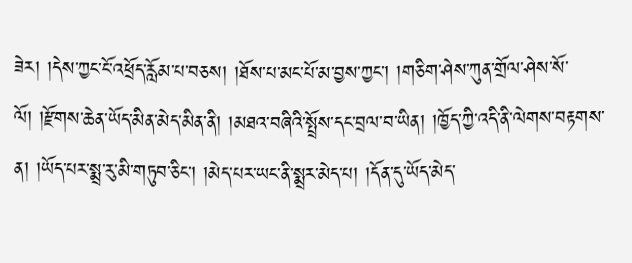ཟེར། །དེས་ཀྱང་ངོ་འཕྲོད་རློམ་པ་བཅས། །ཐོས་པ་མང་པོ་མ་བྱས་ཀྱང་། །གཅིག་ཤེས་ཀུན་གྲོལ་ཤེས་སོ་ལོ། །རྫོགས་ཆེན་ཡོད་མིན་མེད་མིན་ནི། །མཐའ་བཞིའི་སྤྲོས་དང་བྲལ་བ་ཡིན། །ཁྱོད་ཀྱི་འདི་ནི་ལེགས་བརྟགས་ན། །ཡོད་པར་སྨྲ་རུ་མི་གཏུབ་ཅིང་། །མེད་པར་ཡང་ནི་སྨྲར་མེད་པ། །དོན་དུ་ཡོད་མེད་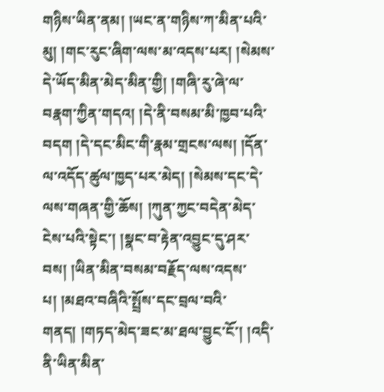གཉིས་ཡིན་ནམ། །ཡང་ན་གཉིས་ཀ་མིན་པའི་མུ། །གང་རུང་ཞིག་ལས་མ་འདས་པར། །སེམས་དེ་ཡོད་མིན་མེད་མིན་གྱི། །གཞི་རུ་ཞེ་ལ་བརྣག་ཀྱིན་གདའ། །དེ་ནི་བསམ་མི་ཁྱབ་པའི་བདག །དེ་དང་མིང་གི་རྣམ་གྲངས་ལས། །དོན་ལ་འདོད་ཚུལ་ཁྱད་པར་མེད། །སེམས་དང་དེ་ལས་གཞན་གྱི་ཆོས། །ཀུན་ཀྱང་བདེན་མེད་ངེས་པའི་སྟེང་། །སྣང་བ་རྟེན་འབྱུང་དུ་ཤར་བས། །ཡིན་མིན་བསམ་བརྗོད་ལས་འདས་པ། །མཐའ་བཞིའི་སྤྲོས་དང་བྲལ་བའི་གནད། །གཏད་མེད་ཟང་མ་ཐལ་བྱུང་ངོ་། །འདི་ནི་ཡིན་མིན་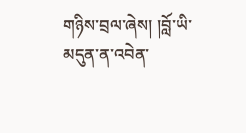གཉིས་བྲལ་ཞེས། །བློ་ཡི་མདུན་ན་འབེན་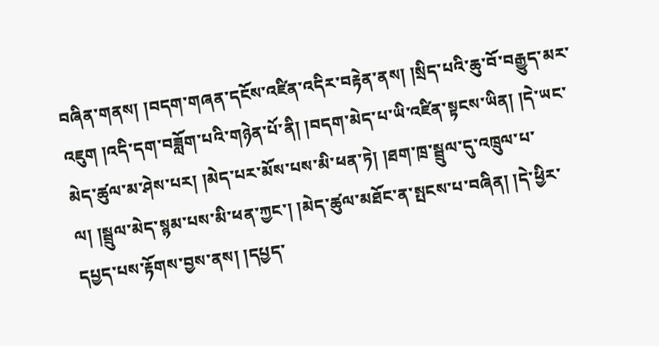བཞིན་གནས། །བདག་གཞན་དངོས་འཛིན་འདིར་བརྟེན་ནས། །སྲིད་པའི་ཆུ་བོ་བརྒྱུད་མར་འཇུག །འདི་དག་བཟློག་པའི་གཉེན་པོ་ནི། །བདག་མེད་པ་ཡི་འཛིན་སྟངས་ཡིན། །དེ་ཡང་མེད་ཚུལ་མ་ཤེས་པར། །མེད་པར་མོས་པས་མི་ཕན་ཏེ། །ཐག་ཁྲ་སྦྲུལ་དུ་འཁྲུལ་པ་ལ། །སྦྲུལ་མེད་སྙམ་པས་མི་ཕན་ཀྱང་། །མེད་ཚུལ་མཐོང་ན་སྤངས་པ་བཞིན། །དེ་ཕྱིར་དཔྱད་པས་རྟོགས་བྱས་ནས། །དཔྱད་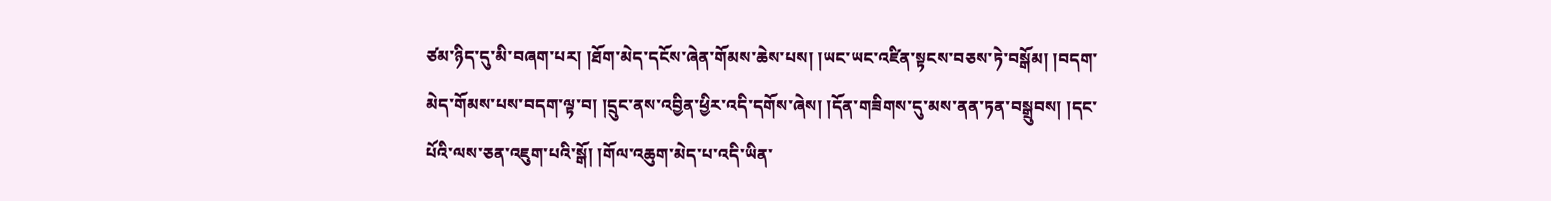ཙམ་ཉིད་དུ་མི་བཞག་པར། །ཐོག་མེད་དངོས་ཞེན་གོམས་ཆེས་པས། །ཡང་ཡང་འཛིན་སྟངས་བཅས་ཏེ་བསྒོམ། །བདག་མེད་གོམས་པས་བདག་ལྟ་བ། །དྲུང་ནས་འབྱིན་ཕྱིར་འདི་དགོས་ཞེས། །དོན་གཟིགས་དུ་མས་ནན་ཏན་བསྒྲུབས། །དང་པོའི་ལས་ཅན་འཇུག་པའི་སྒོ། །གོལ་འཆུག་མེད་པ་འདི་ཡིན་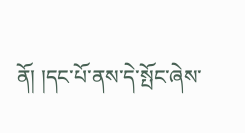ནོ། །དང་པོ་ནས་དེ་སྤོང་ཞེས་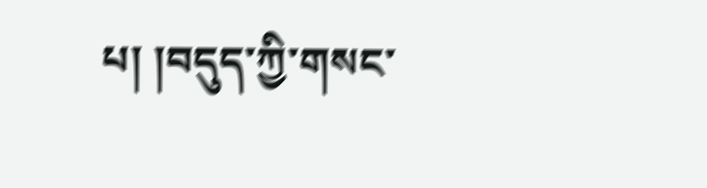པ། །བདུད་ཀྱི་གསང་